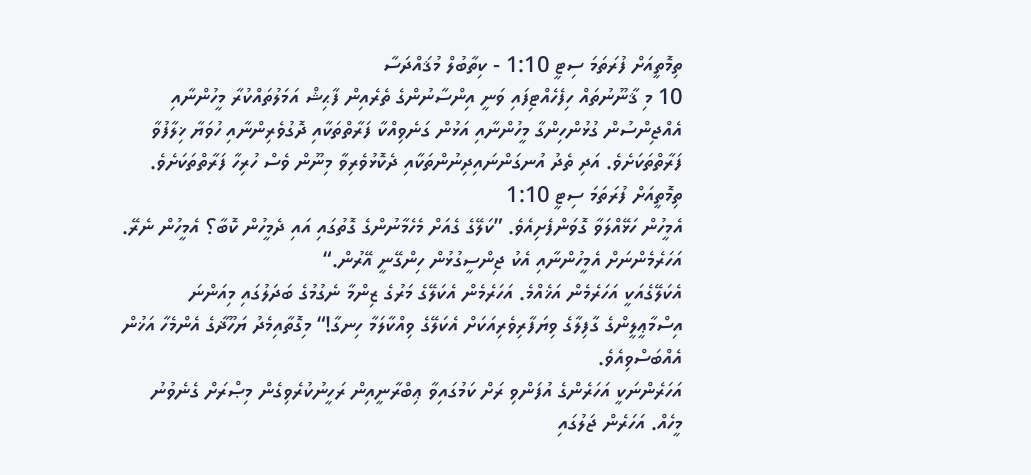ތިމޮތީއަށް ފުރަތަމަ ސިޓީ 1:10 - ކިތާބުލް މުޤައްދަސާ
10 މި ޤާނޫނުތައް ހިފެހެއްޓިފައި ވަނީ އިންސާނުންގެ ތެރެއިން ފާޙިޝް އަމަލުތައްކުރާ މީހުންނާއި އެއްޖިންސުން ގުޅުންހިންގާ މީހުންނާއި އަޅުން ގަނެވިއްކާ ފަރާތްތަކާއި ދޮގުވެރިންނާއި ހުވަޔާ ޚިލާފުވާ ފަރާތްތަކަށެވެ. އަދި ތެދު އުނގަންނައިދިނުންތަކާއި ދެކޮޅުވެރިވާ މިނޫން ވެސް ހުރިހާ ފަރާތްތަކަށެވެ.
ތިމޮތީއަށް ފުރަތަމަ ސިޓީ 1:10
އެމީހުން ހަޅޭއްލަވާ ގޮވަންފެށިއެވެ. ”ކަލޭގެ ގެއަށް މެހެމާނުންގެ ގޮތުގައި އައި ދެމީހުން ކޮބާ؟ އެމީހުން ނެރޭ. އަހަރެމެންނަށް އެމީހުންނާއި އެކު ޖިންސީގުޅުން ހިންގޭނީ އޭރުން.“
އެކަލޭގެއަކީ އަހަރެމެން އަޚެއްމެ. އަހަރެމެން އެކަލޭގެ މަރުގެ ޒިންމާ ނެގުމުގެ ބަދަލުގައި މިއަންނަ އިސްމާޢީލީންގެ ގާފިލާގެ ވިޔަފާރިވެރިއަކަށް އެކަލޭގެ ވިއްކާލަމާ ހިނގާ!“ މިގޮތާއިމެދު ޔަހޫޛާގެ އެންމެހާ އަޚުން އެއްބަސްވިއެވެ.
އަހަރެންނަކީ އަހަރެންގެ އުފަންވި ރަށް ކަމުގައިވާ ޢިބްރާނީއިން ރަހީނުކުރެވިގެން މިޞްރަށް ގެނެވުނު މީހެއް. އަހަރެން ޖަލުގައި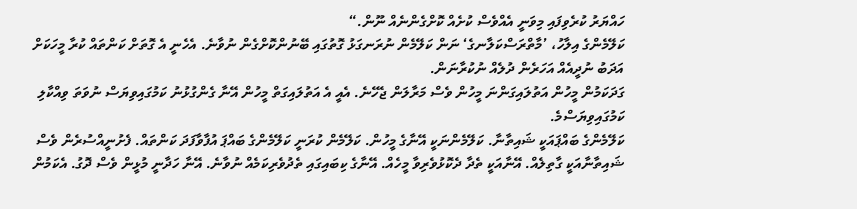ހައްޔަރު ކުރެވިފައި މިވަނީ އެއްވެސް ކުށެއް ކޮށްގެންނެއް ނޫން.“
ކަލޭމެންގެ އިލާހު، ’މާތްރަސްކަލާނގެ‘ ނަން ކަލޭމެން ނުރަނގަޅު ގޮތުގައި ބޭނުންކޮށްގެން ނުވާނެ. އެހެނީ އެ ގޮތަށް ކަންތައް ކުރާ މީހަކަށް އަދަބު ނުދީއެއް އަހަރެން ދުލެއް ނުކުރާނަން.
ގަދަކަމުން މީހުން އަތުލައިގަންނަ މީހުން ވެސް މަރާލަން ޖެހޭނެ. އެއީ އެ އަތުލައިގަތް މީހުން އޭނާ ގެންގުޅުނު ކަމުގައިވިޔަސް ނުވަތަ ވިއްކާލި ކަމުގައިވިޔަސްމެ.
ކަލޭމެންގެ ބައްޕައަކީ ޝައިތާނާ. ކަލޭމެންނަކީ އޭނާގެ މީހުން. ކަލޭމެން ކުރަނީ ކަލޭމެންގެ ބައްޕަ އުފާވާފަދަ ކަންތައް. ފެށުނީއްސުރެން ވެސް ޝައިތާނާއަކީ ގާތިލެއް. އޭނާއަކީ ތެދާ ދެކޮޅުވެރިވާ މީހެއް. އޭނާގެ ކިބައިގައި ތެދުވެރިކަމެއް ނުވާނެ. އޭނާ ހަދާނީ މުޅީން ވެސް ދޮގު. އެކަމުން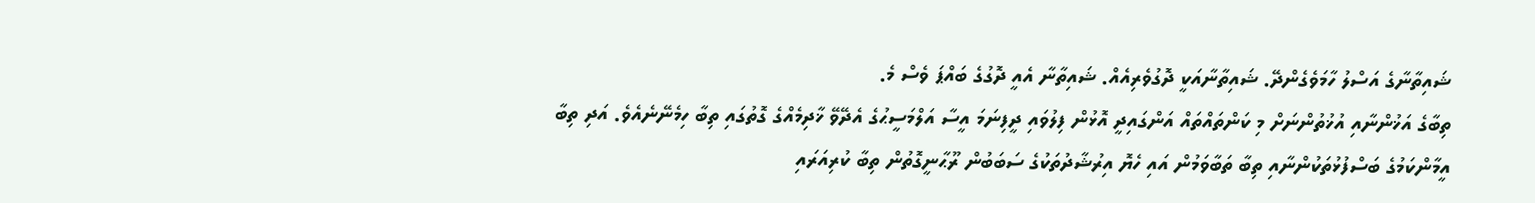ޝައިތާނާގެ އަސްލު ހާމަވެގެންދޭ. ޝައިތާނާއަކީ ދޮގުވެރިއެއް. ޝައިތާނާ އެއީ ދޮގުގެ ބައްޕަ ވެސް މެ.
ތިބާގެ އަޚުންނާއި އުޚުތުންނަށް މި ކަންތައްތައް އަންގައިދީ އޮޅުން ފިލުވައި ދީފިނަމަ އީސާ އަލްމަސީޙުގެ އެދޭވޭ ޚާދިމެއްގެ ގޮތުގައި ތިބާ ހިމެނޭނެއެވެ. އަދި ތިބާ އީމާންކަމުގެ ބަސްފުޅުތަކުންނާއި ތިބާ ތަބާވަމުން އައި ހެޔޮ އިރުޝާދުތަކުގެ ސަބަބުން ރޫޙާނީގޮތުން ތިބާ ކުރިއަރައި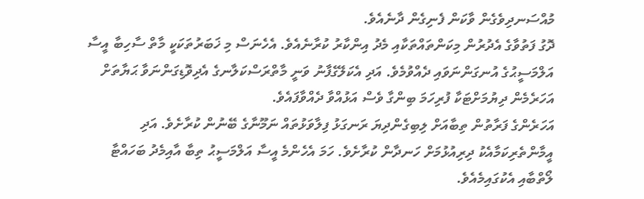މުއްސަނދިވެގެން ވާކަން ފެނިގެން ދާނެއެވެ.
ދޮގު ފަތުވާގެ އެދުރުން މިކަންތައްތަކާއި މެދު އިންކާރު ކުރާނެއެވެ. އެހެނަސް މި ޚަބަރުތަކަކީ މާތް ސާހިބާ އީސާ އަލްމަސީޙުގެ އުނގަންނަވައި ދެއްވުމެވެ. އަދި އެކަލޭގެފާނު ވަނީ މާތްރަސްކަލާނގެ އެދިވޮޑިގަންނަވާ ޙަޔާތަށް އަހަރެމެން ދިޔުމަށްޓަކާ ފުރިހަމަ ބިންގާ ވެސް އަޅުއްވާ ދެއްވާފައެވެ.
އަހަރެންގެ ފަރާތުން ތިބާއަށް ލިބިގެންދިޔަ ރަނގަޅު ފިލާވަޅުތައް ނަމޫނާގެ ބޭނުން ކުރާށެވެ. އަދި އީމާންތެރިކަމާއެކު ދިރިއުޅުމަށް ހަނދާން ކުރާށެވެ. ހަމަ އެހެންމެ އީސާ އަލްމަސީޙު ތިބާ އާއިމެދު ބަހައްޓާ ލޯތްބާއި އެކުގައިމެއެވެ.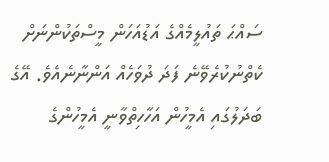ސައްޙަ ތައުލީމެއްގެ އަޑުއަހަން މީސްތަކުންނަށް ކެތްނުކުރެވޭނެ ފަދަ ދުވަހެއް އަންނާނެއެވެ. އޭގެ ބަދަލުގައި އެމީހުން އަހާހިތްވާނީ އެމީހުންގެ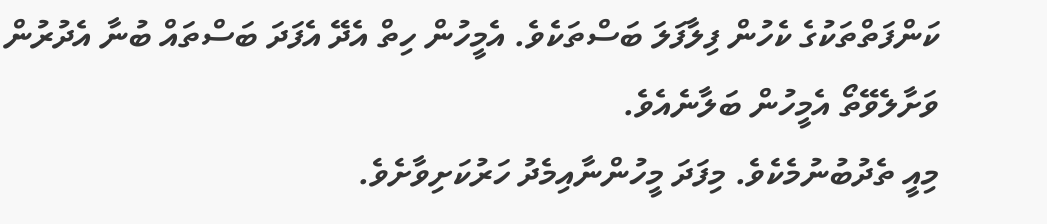ކަންފަތްތަކުގެ ކެހުން ފިލާފަލަ ބަސްތަކެވެ. އެމީހުން ހިތް އެދޭ އެފަދަ ބަސްތައް ބުނާ އެދުރުން ވަށާލެވޭތޯ އެމީހުން ބަލާނެއެވެ.
މިއީ ތެދުބުނުމެކެވެ. މިފަދަ މީހުންނާއިމެދު ހަރުކަށިވާށެވެ.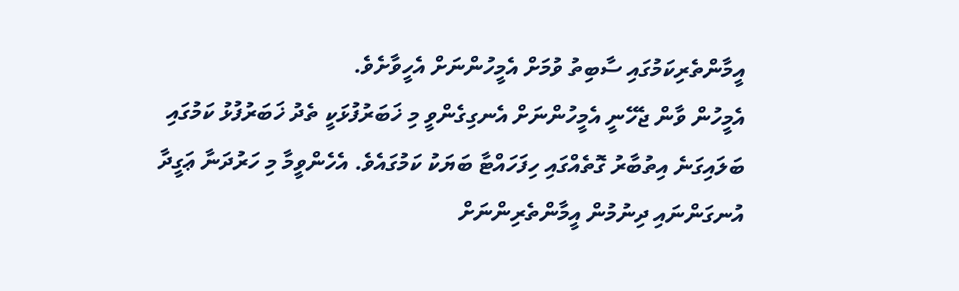އީމާންތެރިކަމުގައި ސާބިތު ވުމަށް އެމީހުންނަށް އެހީވާށެވެ.
އެމީހުން ވާން ޖެހޭނީ އެމީހުންނަށް އެނގިގެންވީ މި ޚަބަރުފުޅަކީ ތެދު ޚަބަރުފުޅު ކަމުގައި ބަލައިގަނެ އިތުބާރު ގޮތެއްގައި ހިފަހައްޓާ ބަޔަކު ކަމުގައެވެ. އެހެންވީމާ މި ހަރުދަނާ ޢަގީދާ އުނގަންނައި ދިނުމުން އީމާންތެރިންނަށް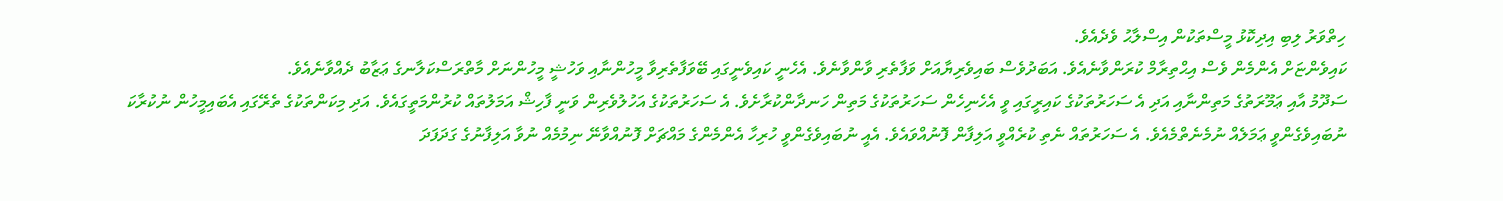ހިތްވަރު ލިބި އިދިކޮޅު މީސްތަކުން އިސްލާޙު ވެދެއެވެ.
ކައިވެންޏަށް އެންމެން ވެސް އިޙްތިރާމް ކުރަންވާނެއެވެ. އަބަދުވެސް ބައިވެރިޔާއަށް ވަފާތެރި ވާންވާނެވެ. އެހެނީ ކައިވެނީގައި ބޭވަފާތެރިވާ މީހުންނާއި ވަހުޝީ މީހުންނަށް މާތްރަސްކަލާނގެ ޢަޒާބު ދެއްވާނެއެވެ.
ސަދޫމު އާއި ޢަމޫރަތުގެ މަތިންނާއި އަދި އެ ސަހަރުތަކުގެ ކައިރީގައި ވީ އެހެނިހެން ސަހަރުތަކުގެ މަތިން ހަނދާންކުރާށެވެ. އެ ސަހަރުތަކުގެ އަހުލުވެރިން ވަނީ ފާހިޝް އަމަލުތައް ކުރުންމަތީގައެވެ. އަދި މިކަންތަކުގެ ތެރޭގައި އެބައިމީހުން ނުކުރާކަ ނުބައިވެގެންވީ ޢަމަލެއް ނުމެނެތްމެއެވެ. އެ ސަހަރުތައް ނެތި ކުރެއްވީ އަލިފާން ފޮނުއްވައެވެ. އެއީ ނުބައިވެގެންވީ ހުރިހާ އެންމެންގެ މައްޗަށް ފޮނުއްވާނޭ ނިމުމެއް ނުވާ އަލިފާނުގެ ގަދަފަދަ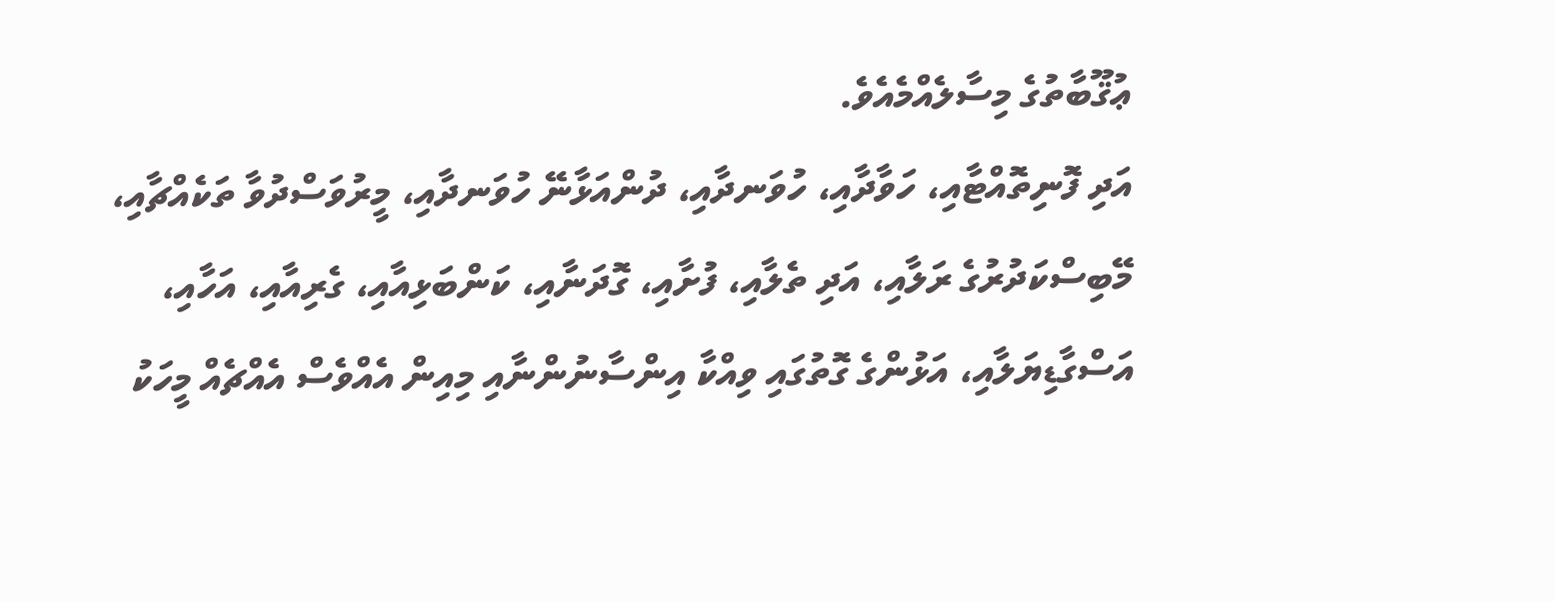ޢުޤޫބާތުގެ މިސާލެއްމެއެވެ.
އަދި ފޮނިތޮއްޓާއި، ހަވާދާއި، ހުވަނދާއި، ދުންއަޅާނޭ ހުވަނދާއި، މީރުވަސްދުވާ ތަކެއްޗާއި، މޭބިސްކަދުރުގެ ރަލާއި، އަދި ތެލާއި، ފުށާއި، ގޮދަނާއި، ކަންބަޅިއާއި، ގެރިއާއި، އަހާއި، އަސްގާޑިޔަލާއި، އަޅުންގެ ގޮތުގައި ވިއްކާ އިންސާނުންނާއި މިއިން އެއްވެސް އެއްޗެއް މީހަކު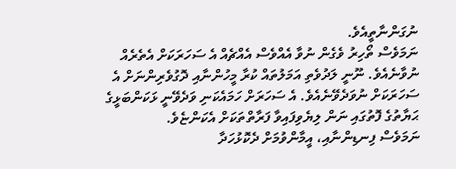ނުގަންނާތީއެވެ.
ނަމަވެސް ތޯހިރު ވެގެން ނުވާ އެއްވެސް އެއްޗެއް އެ ސަހަރަކަށް އެތެރެއް ނުވާނެއެވެ. ނޫނީ ލަދުވެތި އަމަލުތައް ކުރާ މީހުންނާއި ދޮގުވެރިންނަށް އެ ސަހަރަކަށް ނުވަދެވޭނެއެވެ. އެ ސަހަރަށް ހަމައެކަނި ވަދެވޭނީ ޅަކަންބަޅީގެ ޙަޔާތުގެ ފޮތުގައި ނަން ލިޔެވިފައިވާ ފަރާތްތަކަށް އެކަންޏެވެ.
ނަމަވެސް ފިނޑިންނާއި، އީމާންވުމަށް ދެކޮޅުހަދާ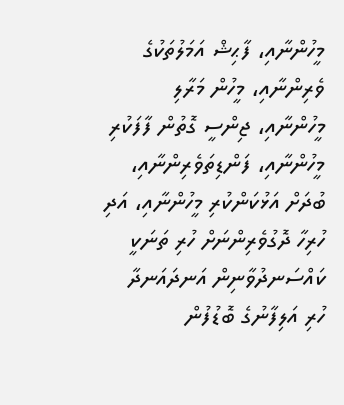މީހުންނާއި، ފާޙިޝް އަމަލުތަކުގެ ވެރިންނާއި، މީހުން މަރާލި މީހުންނާއި، ޖިންސީ ގޮތުން ފާފަކުރި މީހުންނާއި، ފަންޑިތަވެރިންނާއި، ބުދަށް އަޅުކަންކުރި މީހުންނާއި، އަދި ހުރިހާ ދޮގުވެރިންނަށް ހުރި ތަނަކީ ކައްސަނދުވާނިން އަނދައަނދާ ހުރި އަލިފާނުގެ ބޮޑުފުން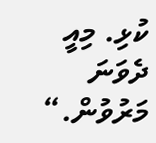ކުޅި. މިއީ ދެވަނަ މަރުވުން.“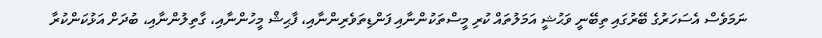ނަމަވެސް އެސަހަރުގެ ބޭރުގައި ތިބޭނީ ވަޙުޝީ އަމަލުތައް ކުރި މީސްތަކުންނާއި ފަންޑިތަވެރިންނާއި، ފާޙިޝް މީހުންނާއި، ގާތިލުންނާއި، ބުދަށް އަޅުކަންކުރާ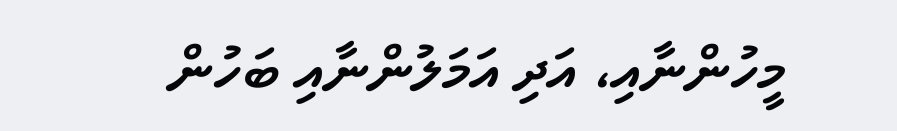މީހުންނާއި، އަދި އަމަލުންނާއި ބަހުން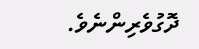ދޮގުވެރިންނެވެ.